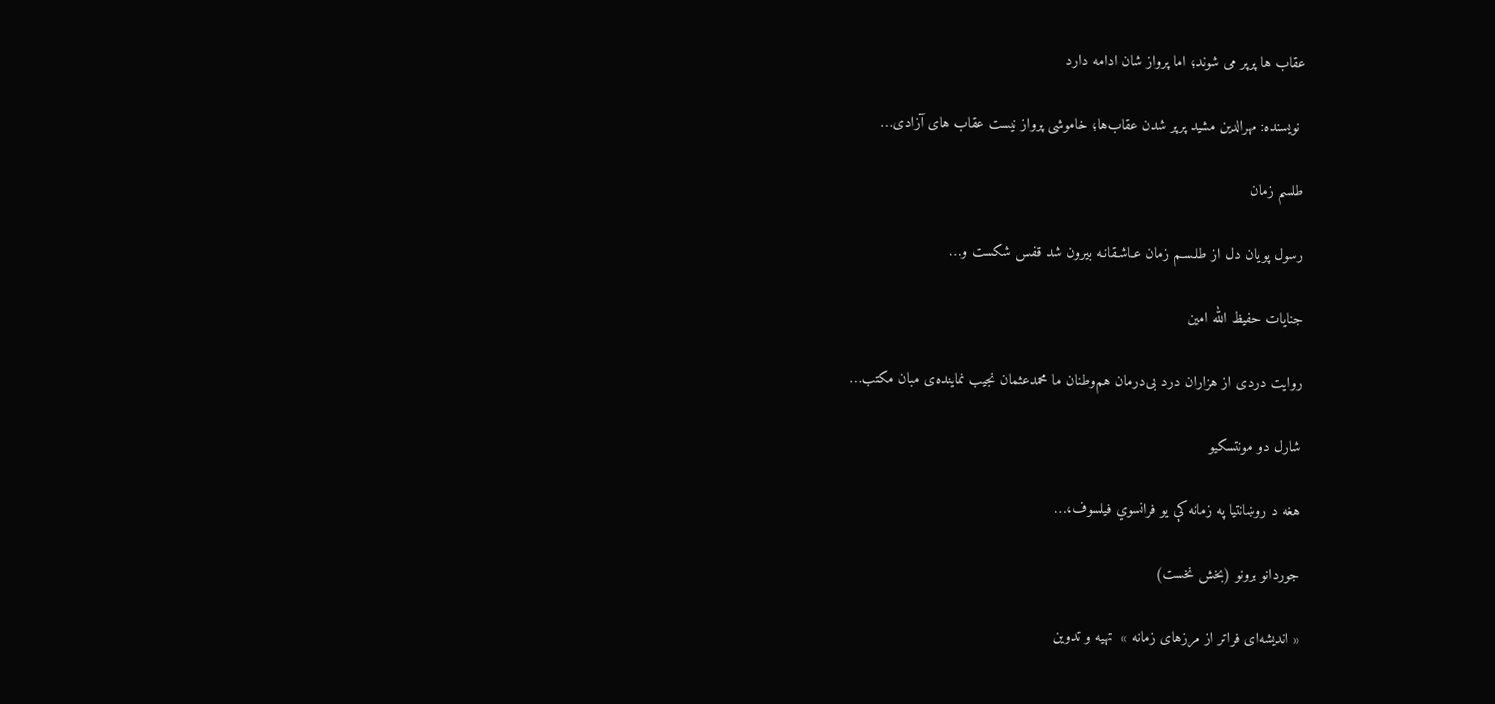عقاب ها پرپر می شوند؛ اما پرواز شان ادامه دارد

 نویسنده: مهرالدین مشید پرپر شدن عقاب‌ها؛ خاموشی پرواز نیست عقاب‌ های آزادی…

طلسم زمان

رسول پویان دل از طلـسـم زمان عـاشـقانـه بیرون شد قفس شکست و…

جنایات حفیظ الله امین

روایت دردی از هزاران درد بی‌درمان هم‌وطنان ما محمدعثمان نجیب نماینده‌ی مبان مکتب…

شارل دو مونتسکیو

هغه د روښانتیا په زمانه کې یو فرانسوي فیلسوف،…

جوردانو برونو (بخش نخست)

« اندیشه‌ای فراتر از مرزهای زمانه »  تهیه و تدوین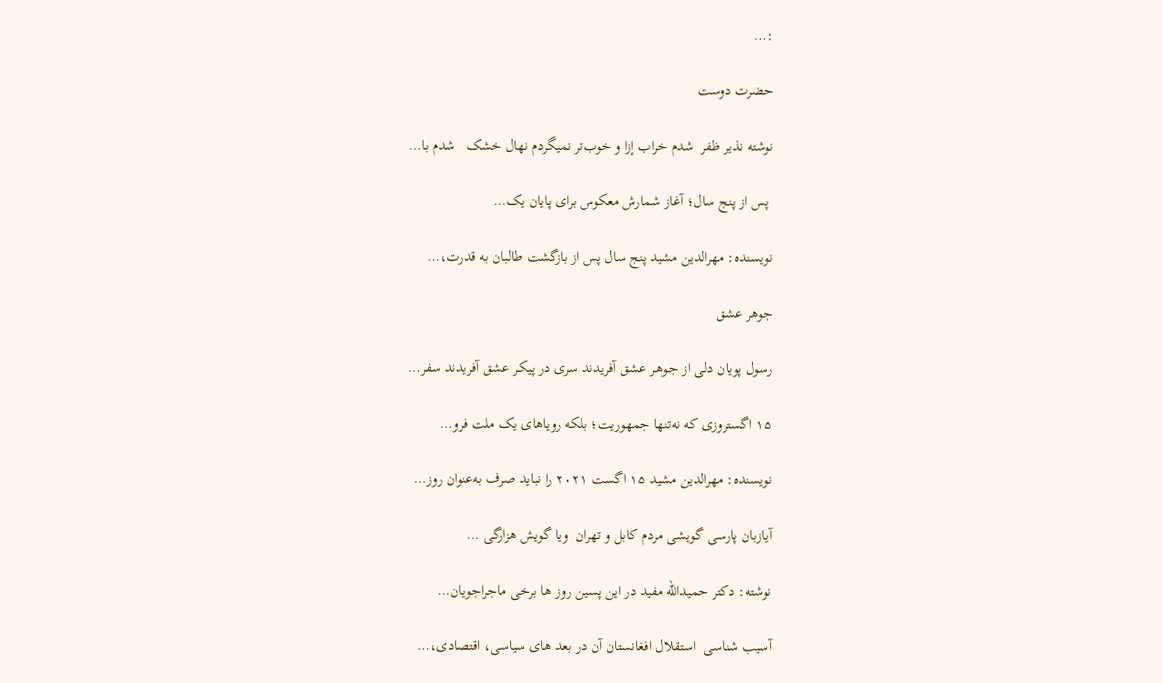:…

حضرت دوست

نوشته نذیر ظفر  شدم خراب إزا و خوب‌تر نمیگردم نهال خشک   شدم با…

 پس از پنج سال؛ آغاز شمارش معکوس برای پایان یک…

نویسنده: مهرالدین مشید پنج سال پس از بازگشت طالبان به قدرت،…

جوهر عشق

رسول پویان دلی از جـوهـر عشق آفریدند سری در پیکـر عشق آفریدند سفر…

۱۵ اگستروزی که نه‌تنها جمهوریت؛ بلکه رویاهای یک ملت فرو…

نویسنده: مهرالدین مشید ۱۵ اگست ۲۰۲۱ را نباید صرف به‌عنوان روز…

آیازبان پارسی گویشی مردم کابل و تهران  ویا گویش هزارگی …

نوشته: دکتر حمیدالله مفید در این پسین روز ها برخی ماجراجویان…

آسیب شناسی  استقلال افغانستان آن در بعد های سیاسی، اقتصادی،…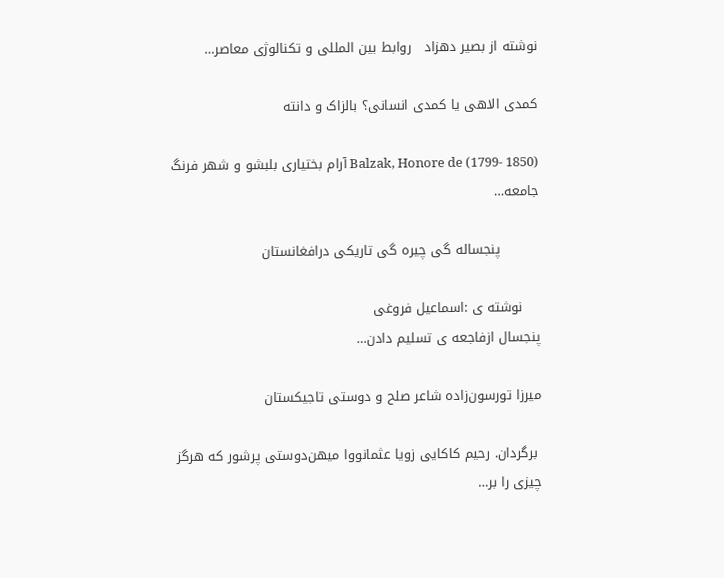نوشته از بصیر دهزاد   روابط بین المللی و تکنالوژی معاصر…

کمدی الاهی یا کمدی انسانی؟ بالزاک و دانته

Balzak, Honore de (1799- 1850) آرام بختیاری بلبشو و شهر فرنگ جامعه…

         پنجساله گی چیره گی تاریکی درافغانستان

    نوشته ی :اسماعیل فروغی                                                            پنجسال ازفاجعه ی تسلیم دادن…

میرزا تورسون‌زاده شاعر صلح و دوستی تاجیکستان

 برگردان. رحیم کاکایی زویا عثمانووا میهن‌دوستی پرشور که هرگز چیزی را بر…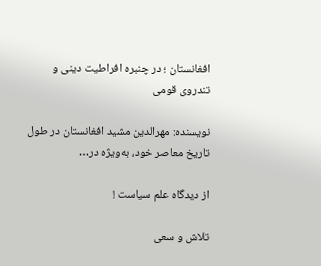افغانستان ؛ در چنبره افراطیت دینی و تندروی قومی

نویسنده: مهرالدین مشید افغانستان در طول تاریخ معاصر خود، به‌ویژه در…

از دیدگاه علم سیاست !

تلاش و سعی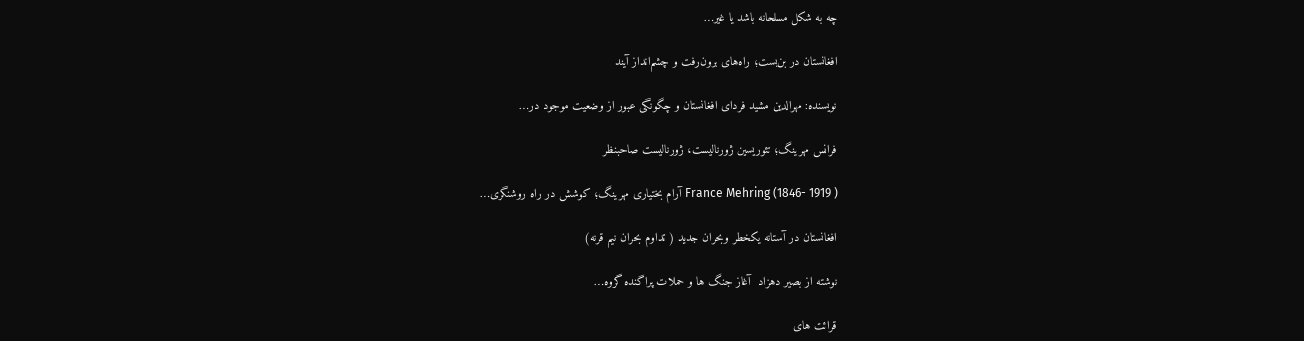چه به شکل مسلحانه باشد یا غیر…

افغانستان در بن‌بست؛ راه‌های برون‌رفت و چشم‌انداز آیند

نویسنده: مهرالدین مشید فردای افغانستان و چگونگی عبور از وضعیت موجود در…

فرانس مهرینگ؛ تئوریسین ژورنالیست، ژورنالیست صاحبنظر

France Mehring (1846- 1919 ) آرام بختیاری مهرینگ؛ کوشش در راه روشنگری…

افغانستان در آستانه یکخطر وبحران جدید ( تداوم بحران نیم قرنه)

نوشته از بصیر دهزاد  آغاز جنگ ها و حملات پراگنده گروه…

قرائت های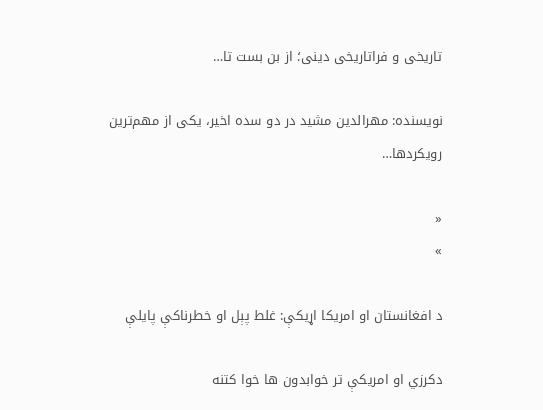تاریخی و فراتاریخی دینی؛ از بن بست تا…

نویسنده: مهرالدین مشید در دو سده اخیر، یکی از مهم‌ترین رویکردها…

«
»

د افغانستان او امريکا اړيکې: غلط پېل او خطرناکې پايلې

دکرزي او امريکې تر خوابدون ها خوا کتنه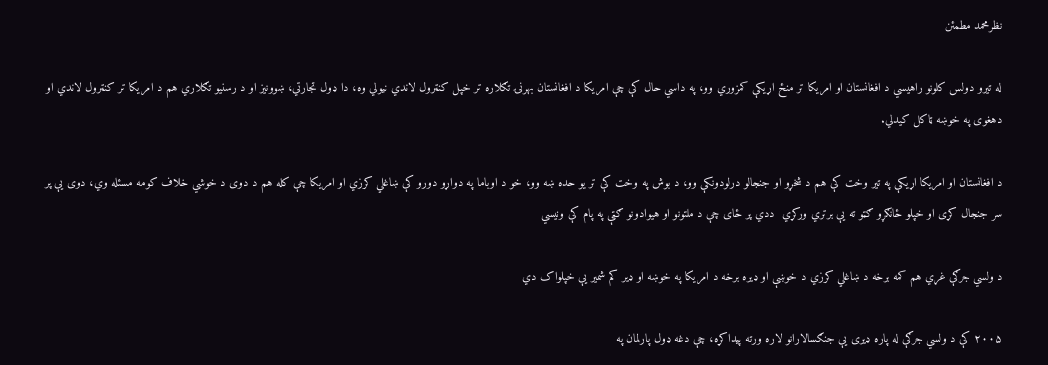نظرمحمد مطمئن

له تیرو دولس کلونو راهيسي د افغانستان او امريکا تر منځ اړيکې کمزوري وو، په داسي حال کې چې امریکا د افغانستان بهرنۍ تګلاره تر خپل کنټرول لاندي نيولي وه، دا ډول تجارتي، ښوونيز او د رسنيو تګلاري هم د امريکا تر کنټرول لاندي او دهغوی په خوښه ټاکل کيدلي.

د افغانستان او امريکا اړيکې په تیر وخت کې هم د شخړو او جنجالو درلودونکې وو، د بوش په وخت کې تر يو حده ښه وو، خو د اوباما په دواړو دورو کې ښاغلي کرزي او امريکا چې کله هم د دوی د خوشي خلاف کومه مسئله وي، دوی يې پر سر جنجال کړی او خپلو ځانګړو ګټو ته يې برتري ورکړي  ددي پر ځای چې د ملتونو او هيوادونو ګټې په پام کې ونیسي

د ولسي جرګې غړي هم کمه برخه د ښاغلي کرزي د خوښې او ډیره برخه د امریکا په خوښه او ډیر کم شمير يې خپلواک دي

۲۰۰۵ کې د ولسي جرګې له پاره ډیری يې جنګسالارانو لاره ورته پيداکړه، چې دغه ډول پارلمان په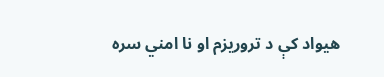هيواد کې د تروريزم او نا امني سره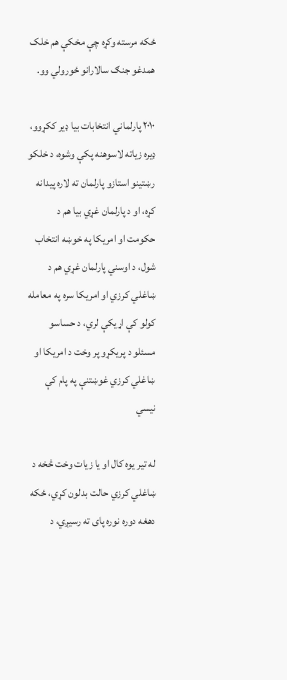ځکه مرسته وکړه چې مخکې هم خلک همدغو جنګ سالارانو ځورولي وو.

۲۰۱۰ پارلماني انتخابات بيا ډیر ککړوو، ډیره زياته لاسوهنه پکې وشوه، د خلکو رښتينو استازو پارلمان ته لاره پيدانه کړه، او د پارلمان غړي بيا هم د حکومت او امریکا په خوښه انتخاب شول، د اوسني پارلمان غړي هم د ښاغلي کرزي او امریکا سره په معامله کولو کې اړيکې لري، د حساسو مسئلو د پريکړو پر وخت د امریکا او ښاغلي کرزي غوښتنې په پام کې نیسي

له تیر يوه کال او يا زيات وخت څخه د ښاغلي کرزي حالت بدلون کړي، ځکه دهغه دوره نوره پای ته رسيږي، د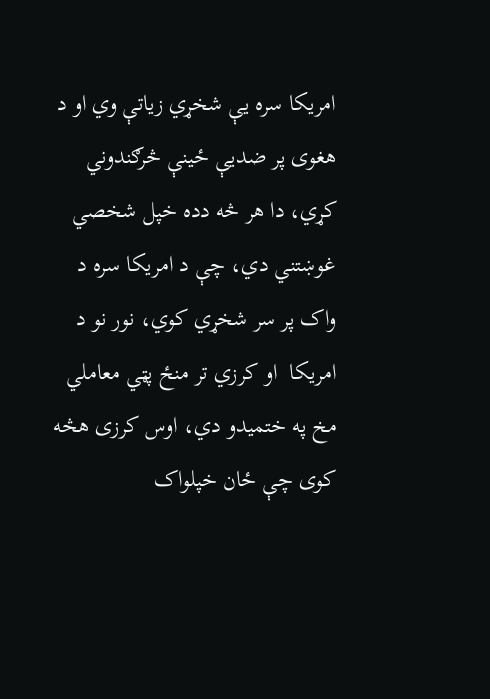امريکا سره يې شخړي زياتې وي او د هغوی پر ضديې ځينې څرګندوني کړي، دا هر څه دده خپل شخصي غوښتني دي، چې د امریکا سره د واک پر سر شخړي کوي، نور نو د امريکا  او کرزي تر منځ پټي معاملي مخ په ختميدو دي، اوس کرزی هڅه کوی چې ځان خپلواک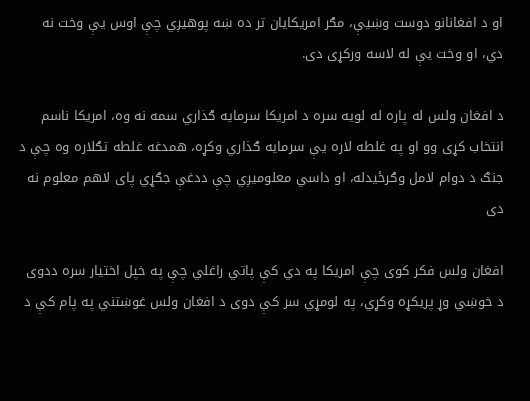او د افغانانو دوست وښيې، مګر امريکايان تر ده ښه پوهيږي چې اوس يې وخت نه دي، او وخت يې له لاسه ورکړی دی.

د افغان ولس له پاره له لویه سره د امريکا سرمايه ګذاري سمه نه وه، امريکا ناسم انتخاب کړی وو او په غلطه لاره يې سرمايه ګذاري وکړه، همدغه غلطه تګلاره وه چې د جنګ د دوام لامل وګرځيدله، او داسي معلوميږي چې ددغې جګړي پای لاهم معلوم نه دی

افغان ولس فکر کوی چې امریکا په دي کې پاتي راغلي چې په خپل اختیار سره ددوی د خوښي وړ پريکړه وکړي، په لومړي سر کې دوی د افغان ولس غوښتني په پام کې د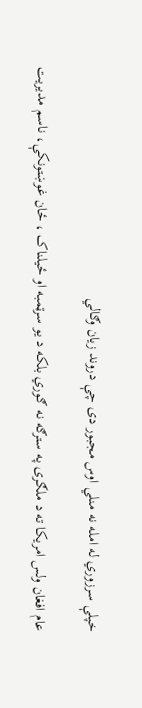خپلې سرزوري له امله نه منلي اوس مجبور دی چې دروند زيان وګالي

عام افغان ولس امريکا ته د ملګری په سترګه نه ګوري بلکه د يو سرټمبه او ځيلناک ، ځان غوښتونکې، ناسم مديريت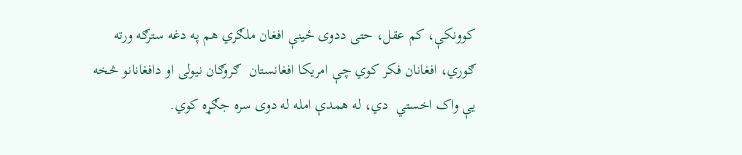کوونکې، کم عقل، حتی ددوی ځينې افغان ملګري هم په دغه سترګه ورته ګوري، افغانان فکر کوي چې امريکا افغانستان  ګروګان نيولی او دافغانانو څخه يې واک اخستي  دي، له همدې امله له دوی سره جګړه کوي.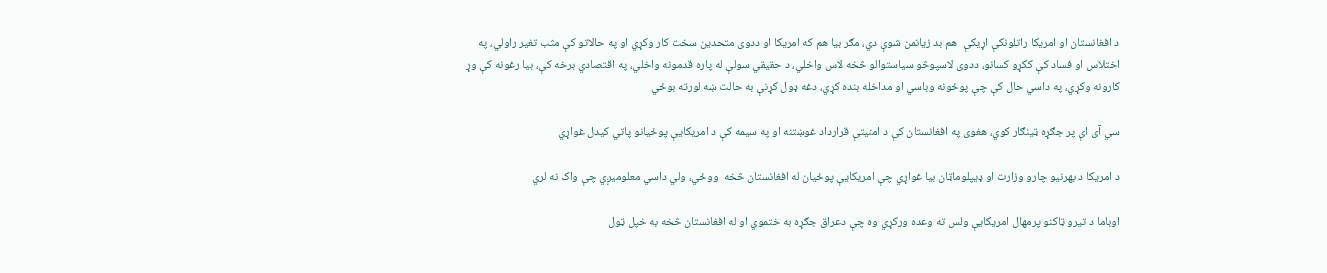د افغانستان او امریکا راتلونکې اړيکې  هم بد زيانمن شوې دي، مګر بيا هم که امریکا او ددوی متحدين سخت کار وکړي او په حالاتو کې مثب تغير راولي، په اختلاس او فساد کې ککړو کسانو، ددوی لاسپوڅو سياستوالو څخه لاس واخلي، د حقيقي سولې له پاره قدمونه واخلي، په اقتصادي برخه کې، بيا رغونه کې وړ کارونه وکړي، په داسي حال کې چې پوځونه وباسي او مداخله بنده کړي، دغه ډول کړنې به حالت ښه لورته بوځي

سي آی اې پر جګړه ټينګار کوي، هغوی په افغانستان کې د امنيتې قرارداد غوښتنه او په سيمه کې د امريکايې پوځيانو پاتي کيدل غواړي

د امريکا د بهرنيو چارو وزارت او ډيپلوماټان بيا غواړي چې امریکايې پوځيان له افغانستان څخه  ووځي، ولي داسي معلوميږي چې واک نه لري

اوباما د تيرو ټاکنو پرمهال امریکايې ولس ته وعده ورکړي وه چې دعراق جګړه به ختموي او له افغانستان څخه به خپل ټول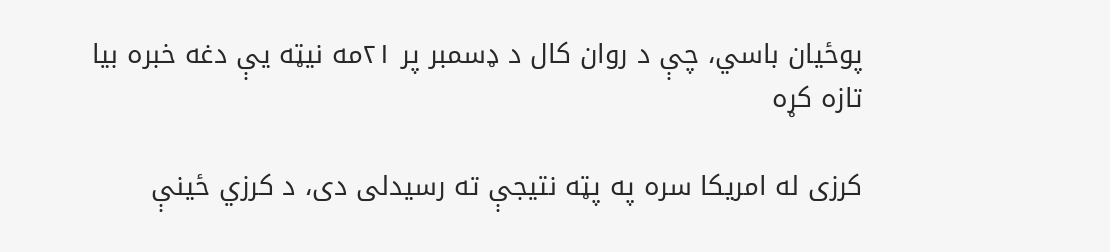پوځيان باسي، چې د روان کال د ډسمبر پر ۲۱مه نيټه يې دغه خبره بيا تازه کړه

کرزی له امريکا سره په پټه نتيجې ته رسيدلی دی، د کرزي ځينې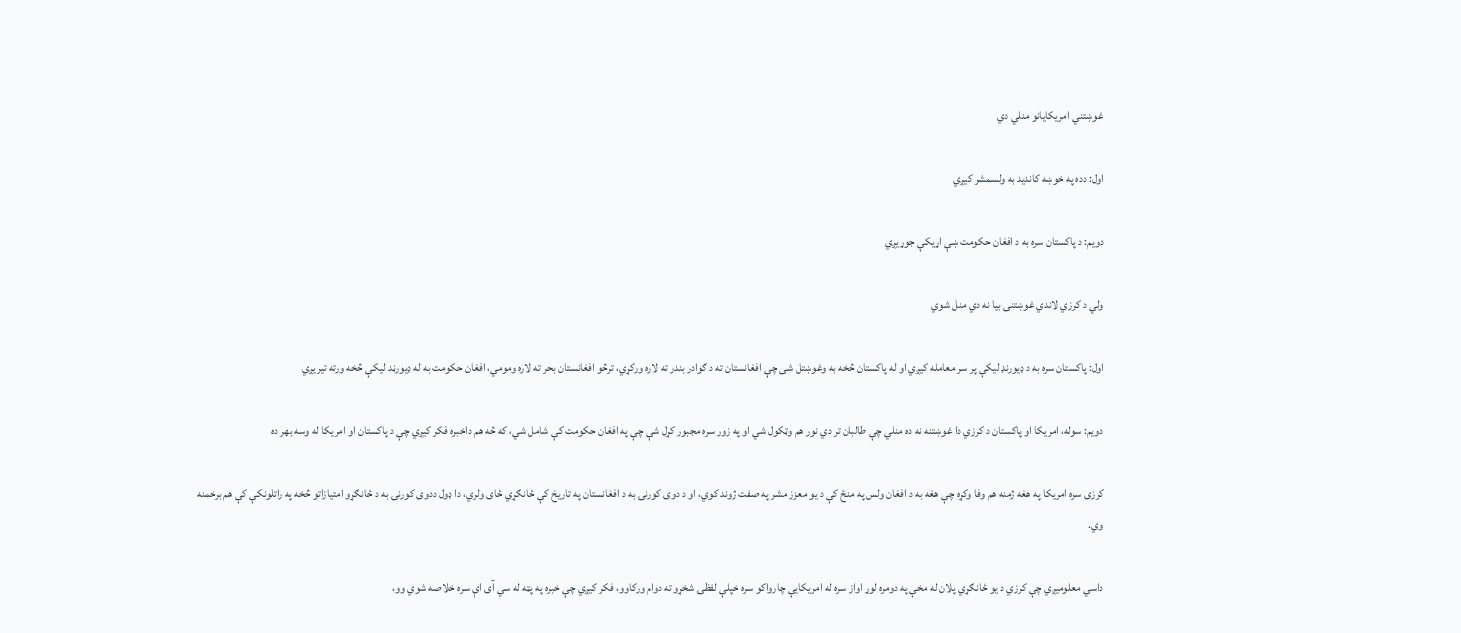غوښتني امریکايانو منلي دي

اول: دده په خوښه کانديد به ولسمشر کيږي

دويم: د پاکستان سره به د افغان حکومت ښې اړيکې جوړيږي

ولي د کرزي لاندي غوښتنی بيا نه دي منل شوي

اول: پاکستان سره به د ډيورنډ ليکې پر سر معامله کيږي او له پاکستان څخه به وغوښتل شی چې افغانستان ته د ګوادر بندر ته لاره ورکړي، ترڅو افغانستان بحر ته لاره ومومي، افغان حکومت به له ډيورڼد ليکې څخه ورته تيريږي

دويم: سوله، امريکا او پاکستان د کرزي دا غوښتنه نه ده منلي چې طالبان تر دي نور هم وټکول شي او په زور سره مجبور کړل شې چې په افغان حکومت کې شامل شي، که څه هم داخبره فکر کيږي چې د پاکستان او امريکا له وسه بهر ده

کرزی سره امريکا په هغه ژمنه هم وفا وکړه چې هغه به د افغان ولس په منځ کې د يو معزز مشر په صفت ژوند کوي، او د دوی کورنۍ به د افغانستان په تاريخ کې ځانګړي ځای ولري، دا ډول ددوی کورنۍ به د ځانګړو امتيازاتو څخه په راتلونکې کې هم برخمنه وي.

داسي معلوميږي چې کرزي د يو ځانګړي پلان له مخې په دومره لوړ اواز سره له امریکايې چارواکو سره خپلې لفظۍ شخړو ته دوام ورکاوو، فکر کيږي چې خبره په پټه له سي آی اې سره خلاصه شوي وو،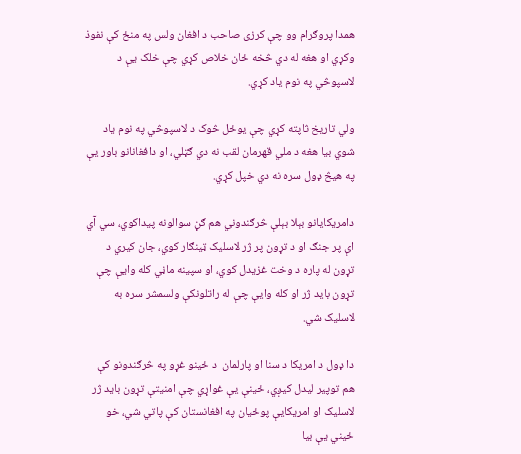همدا پروګرام وو چې کرزی صاحب د افغان ولس په منځ کې نفوذ وکړي او هغه له دي څخه ځان خلاص کړي چې خلک يې د لاسپوڅي په نوم ياد کړي.

ولي تاریخ ثاپته کړي چې يوځل څوک د لاسپوڅي په نوم ياد شوي بيا هغه د ملي قهرمان لقب نه دي ګټلي، او دافغانانو باور يې په هیڅ ډول سره نه دي خپل کړي.

دامريکايانو بېلا بېلې څرګندوني هم ګڼ سوالونه پیداکوي، سي آي اې پر جنګ او د تړون پر ژر لاسليک ټينګار کوي، جان کيري د تړون له پاره د وخت غزيدل کوي، او سپينه ماڼي کله وايې چې تړون بايد ژر او کله وايې چې له راتلونکې ولسمشر سره به لاسليک شي.

دا ډول د امریکا د سنا او پارلمان  د ځينو غړو په څرګندونو کې هم توپیر ليدل کيږي، ځينې يې غواړي چې امنيتې تړون بايد ژر لاسليک او امریکايې پوځيان په افغانستان کې پاتي شي، خو ځيني يې بيا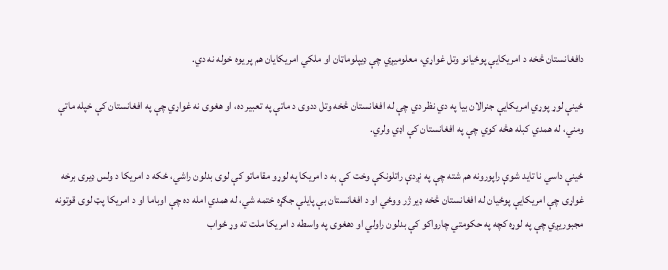دافغانستان څخه د امريکايې پوځيانو وتل غواړي، معلوميږي چې ډيپلوماټان او ملکي امريکايان هم پر يوه خوله نه دي.

ځينې لوړ پوړي امريکايې جنرالان بيا په دي نظر دي چې له افغانستان څخه وتل ددوی د ماتې په تعبیر ده، او هغوی نه غواړي چې په افغانستان کې خپله ماتې ومني، له همدي کبله هڅه کوي چې په افغانستان کې اډي ولري.

ځينې داسي نا تايد شوې راپورونه هم شته چې په نږدې راتلونکې وخت کې به د امریکا په لوړو مقاماتو کې لوی بدلون راشي، ځکه د امريکا د ولس ډیری برخه غواړی چې امریکايې پوځيان له افغانستان څخه ډیر ژر ووځي او د افغانستان بې پايلې جګړه ختمه شي، له همدي امله ده چې اوباما او د امريکا پټ لوی قوتونه مجبوريږي چې په لوړه کچه په حکومتي چارواکو کې بدلون راولي او دهغوی په واسطه د امریکا ملت ته وړ ځواب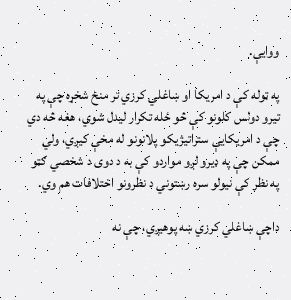ووايې.

په ټوله کې د امریکا او ښاغلي کرزي تر منځ شخړه چې په تيرو دولس کلونو کې څو ځله تکرار ليدل شوي، هغه څه دي چې د امریکايې ستراتيژيکو پلانونو له مخې کيږي، ولي ممکن چې په ډیرو لږو مواردو کې به د دوی د شخصي ګټو په نظر کې نيولو سره رښتوني د نظرونو اختلافات هم وي.

داچې ښاغلي کرزي ښه پوهيږي، چې نه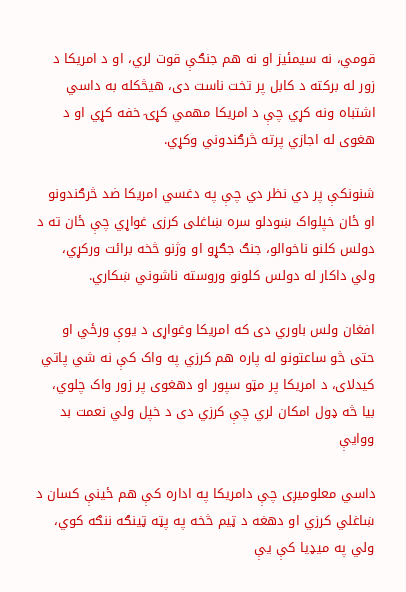قومي، نه سيمئيز او نه هم جنګې قوت لري، او د امريکا د زور له برکته د کابل پر تخت ناست دی، هیڅکله به داسي اشتباه ونه کړي چې د امريکا مهمي کړۍ خفه کړي او د هغوی له اجازي پرته څرګندوني وکړي.

شنونکې پر دي نظر دي چې په دغسي امریکا ضد څرګندونو او ځان خپلواک ښودلو سره ښاغلی کرزی غواړي چې ځان ته د دولس کلنو ناخوالو، جنګ جګړو او وژنو څخه برائت ورکړي، ولي داکار له دولس کلونو وروسته ناشوني ښکاري.

افغان ولس باوري دی که امريکا وغواړی د يوې ورځي او حتی څو ساعتونو له پاره هم کرزي په واک کې نه شي پاتي کيدلای، د امريکا پر مټو سپور او دهغوی پر زور واک چلوي، بيا څه ډول امکان لري چې کرزي دی د خپل ولي نعمت بد ووايې

داسي معلوميږی چې دامريکا په اداره کې هم ځينې کسان د ښاغلي کرزي او دهغه د ټيم څخه په پټه ټينګه ننګه کوي، ولي په ميډيا کې يې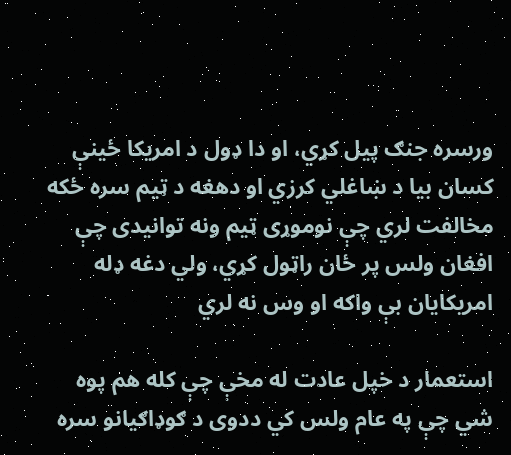ورسره جنګ پيل کړي، او دا ډول د امريکا ځينې کسان بيا د ښاغلي کرزي او دهغه د ټيم سره ځکه مخالفت لري چې نوموړی ټيم ونه توانيدی چې افغان ولس پر ځان راټول کړي، ولي دغه ډله امريکايان بې واکه او وس نه لري

استعمار د خپل عادت له مخې چې کله هم پوه شي چې په عام ولس کي ددوی د ګوډاګيانو سره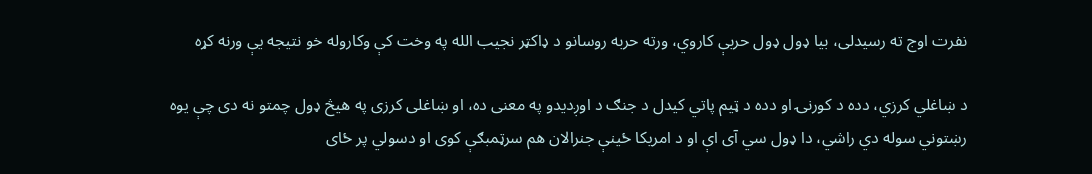نفرت اوج ته رسيدلی، بيا ډول ډول حربې کاروي، ورته حربه روسانو د ډاکټر نجيب الله په وخت کې وکاروله خو نتيجه يې ورنه کړه

د ښاغلي کرزي، دده د کورنۍ او دده د ټيم پاتي کيدل د جنګ د اوږديدو په معنی ده، او ښاغلی کرزی په هیڅ ډول چمتو نه دی چې يوه رښتوني سوله دي راشي، دا ډول سي آی اې او د امريکا ځينې جنرالان هم سرټمبګې کوی او دسولي پر ځای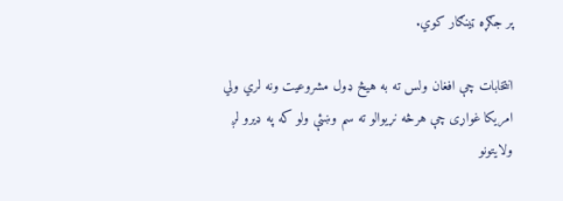پر جګړه ټينګار کوي.

انتخابات چې افغان ولس ته به هیڅ ډول مشروعيت ونه لري ولي امريکا غواړی چې هرڅه نړيوالو ته سم وښئې ولو که په ډیرو لږ ولايتونو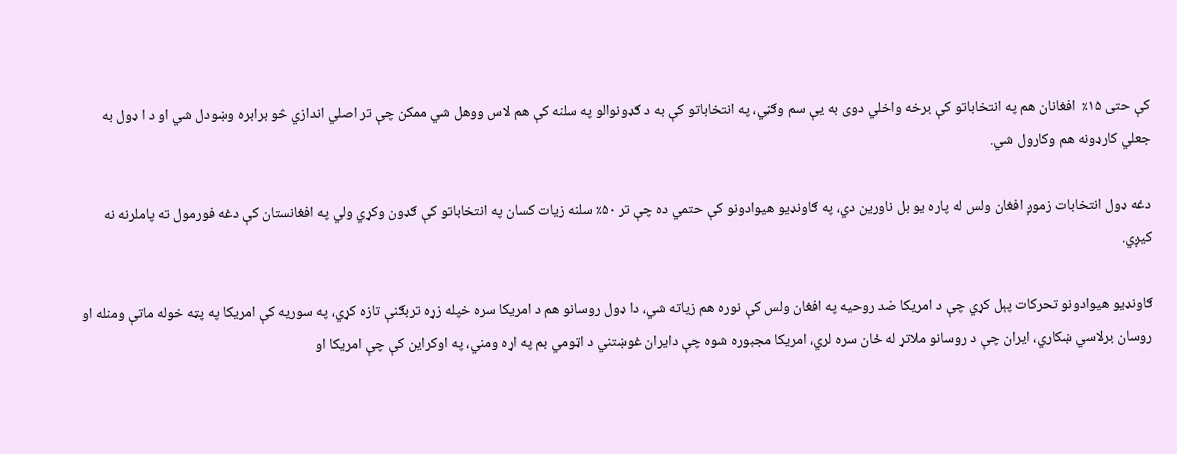کې حتی ۱۵٪  افغانان هم په انتخاباتو کې برخه واخلي دوی به يې سم وګڼي، په انتخاباتو کې به د ګډونوالو په سلنه کې هم لاس ووهل شي ممکن چې تر اصلي اندازي څو برابره وښودل شي او د ا ډول به جعلي کارډونه هم وکارول شي.

دغه ډول انتخابات زموږ افغان ولس له پاره يو بل ناورین دي، په ګاونډيو هيوادونو کې حتمي ده چې تر ۵۰٪ سلنه زيات کسان په انتخاباتو کې ګډون وکړي ولي په افغانستان کې دغه فورمول ته پاملرنه نه کيږي.

ګاونډيو هيوادونو تحرکات پېل کړي چې د امريکا ضد روحيه په افغان ولس کې نوره هم زياته شي، دا ډول روسانو هم د امریکا سره خپله زړه تربګنې تازه کړي، په سوريه کې امريکا په پټه خوله ماتې ومنله او روسان برلاسي ښکاري، ايران چې د روسانو ملاتړ له ځان سره لري، امریکا مجبوره شوه چې دايران غوښتني د اټومي بم په اړه ومني، په اوکراين کې چې امریکا او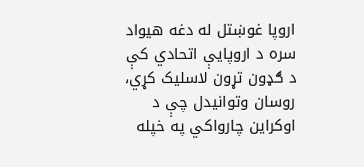اروپا غوښتل له دغه هيواد سره د اروپايې اتحادي کې د ګډون تړون لاسليک کړي، روسان وتوانيدل چې د اوکراين چارواکي په خپله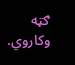ګټه وکاروي.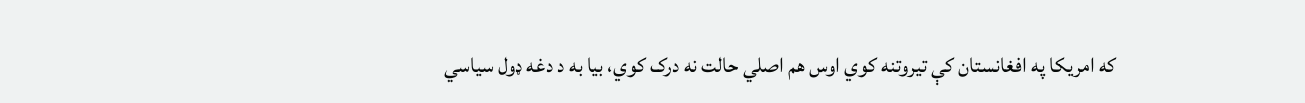که امريکا په افغانستان کې تيروتنه کوي اوس هم اصلي حالت نه درک کوي، بيا به د دغه ډول سياسي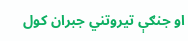او جنګې تیروتني جبران کول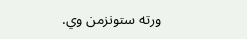ورته ستونزمن وي.